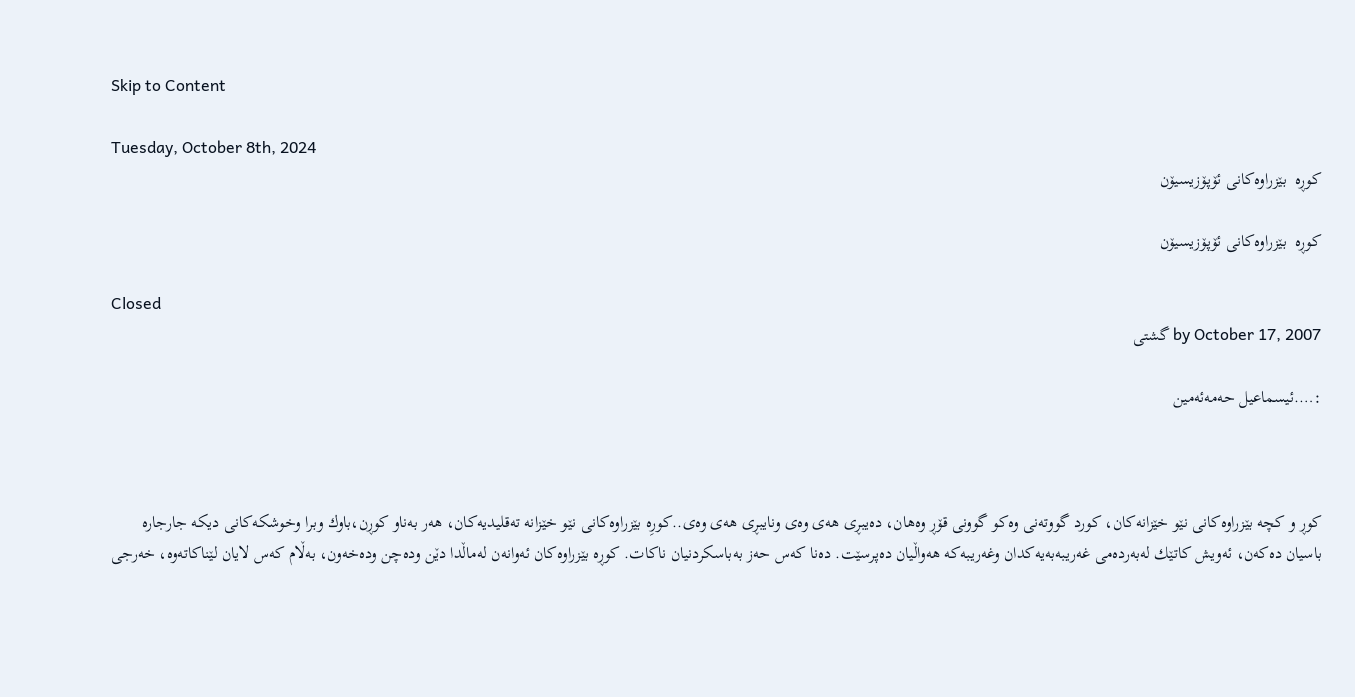Skip to Content

Tuesday, October 8th, 2024
كوڕە ‌ بێزراوه‌كانی ئۆپۆزیسیۆن

كوڕە ‌ بێزراوه‌كانی ئۆپۆزیسیۆن

Closed
by October 17, 2007 گشتی

:….ئیسماعیل حه‌مه‌ئه‌مین



كوڕ و كچه‌ بێزراوه‌كانی نێو خێزانه‌كان، كورد گووته‌نی وه‌كو گوونی قۆڕ وه‌هان، ده‌یبڕی هه‌ی وه‌ی ونایبڕی هه‌ی وه‌ی..كورِه‌ بێزراوه‌كانی نێو خێزانه‌ ته‌قلیدیه‌كان، هه‌ر به‌ناو كوڕن،باوك وبرا وخوشكه‌كانی دیكه‌ جارجاره‌ باسیان ده‌كه‌ن، ئه‌ویش كاتێك له‌به‌رده‌می غه‌ریبه‌به‌یه‌كدان وغه‌ریبه‌كه‌ هه‌واڵیان ده‌پرسێت. ده‌نا كه‌س حه‌ز به‌باسكردنیان ناكات. كوڕه‌ بێزراوه‌كان ئه‌وانه‌ن له‌ماڵدا دێن وده‌چن وده‌خه‌ون، به‌ڵام كه‌س لایان لێناكاته‌وه‌، خه‌رجی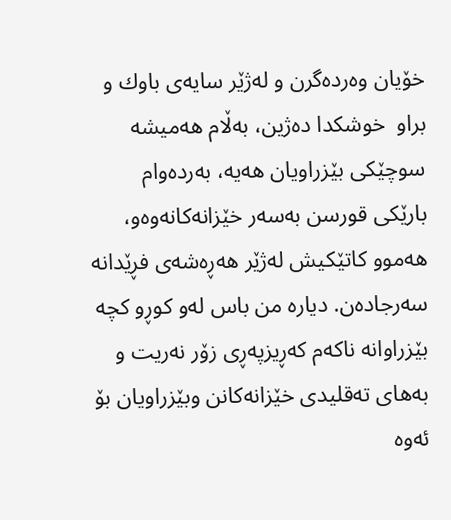خۆیان وه‌رده‌گرن و له‌ژێر سایه‌ی باوك و براو  خوشكدا ده‌ژین، به‌ڵام هه‌میشه‌ سوچێكی بێزراویان هه‌یه‌، به‌رده‌وام بارێكی قورسن به‌سه‌ر خێزانه‌كانه‌وه‌و، هه‌موو كاتێكیش له‌ژێر هه‌ڕه‌شه‌ی فڕێدانه‌ سه‌رجاده‌ن. دیاره‌ من باس له‌و كوڕو كچه‌ بێزراوانه‌ ناكه‌م كه‌ڕیزپه‌ڕی زۆر نه‌ریت و به‌های ته‌قلیدی خێزانه‌كانن وبێزراویان بۆ ئه‌وه‌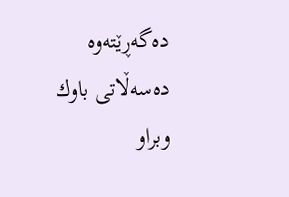ده‌گه‌ڕێته‌وه‌ ده‌سه‌ڵاتی باوك وبراو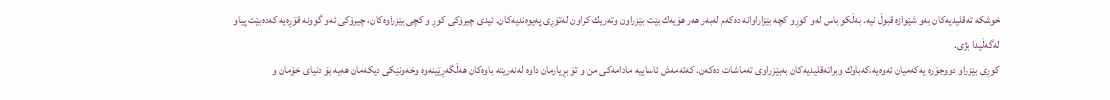خوشكه‌ ته‌قلیدیه‌كان به‌و شێوازه‌ قبوڵ نیه‌. به‌ڵكو باس له‌و كوڕو كچه‌ بێزاراوانه‌ ده‌كه‌م له‌به‌ر هه‌ر هۆیه‌ك بێت بێزراون وته‌ریك كراون له‌تۆڕی په‌یوه‌ندیه‌كان. ئیدی چیرۆكی كوڕ و كچی بێزراوه‌كان، چیرۆكی ئه‌و گوونه‌ قۆڕه‌یه‌ كه‌ده‌بێت پیاو  له‌گه‌ڵیدا بژی.
كوڕی بێزراو دووجۆره‌ یه‌كه‌میان ئه‌وه‌یه‌،كه‌باوك وبراته‌قلیدیه‌كان به‌بێزراوی ته‌ماشات ده‌كه‌ن. كه‌ئه‌مه‌ش ئاساییه‌ مادامه‌كی من و تۆ بڕیارمان داوه‌ له‌نه‌ریته‌ باوه‌كان هه‌ڵگه‌ڕێینه‌وه‌ وخه‌ونێكی دیكه‌مان هه‌یه‌ بۆ دنیای خۆمان و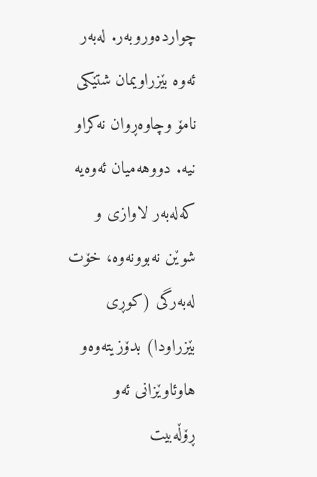چوارده‌وروبه‌ر. له‌به‌ر ئه‌وه‌ بێزراویمان شتێكی نامۆ وچاوه‌ڕوان نه‌كراو نیه‌. دووهه‌میان ئه‌وه‌یه‌ كه‌له‌به‌ر لاوازی و شوێن نه‌بوونه‌وه‌، خۆت  له‌به‌رگی (كوڕی بێزراودا) بدۆزیته‌وه‌و هاوئاوێزانی ئه‌و ڕۆڵه‌بیت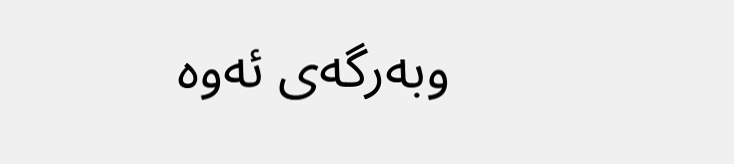وبه‌رگه‌ی ئه‌وه‌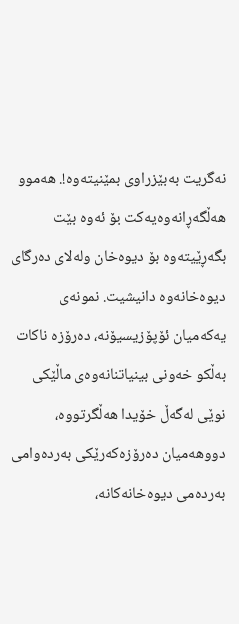نه‌گریت به‌بێزراوی بمێنیته‌وه‌!. هه‌موو هه‌ڵگه‌ڕانه‌وه‌یه‌كت بۆ ئه‌وه‌ بێت بگه‌ڕێیته‌وه‌ بۆ دیوه‌خان وله‌لای ده‌رگای دیوه‌خانه‌وه‌ دانیشیت. نمونه‌ی یه‌كه‌میان ئۆپۆزیسیۆنه‌، ده‌رۆزه‌ ناكات بە‌ڵكو خه‌ونی بینیاتنانه‌وه‌ی ماڵێكی نوێی له‌گه‌ڵ خۆیدا هه‌ڵگرتووه‌، دووهه‌میان ده‌رۆزه‌كه‌رێكی به‌رده‌وامی به‌رده‌می دیوه‌خانه‌كانه‌،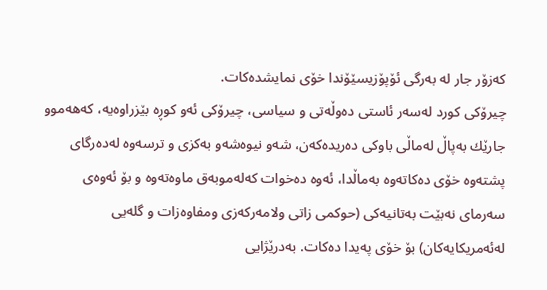كه‌زۆر جار له‌ به‌رگی ئۆپۆزیسێۆندا خۆی نمایشده‌كات.
چیرۆکی كورد له‌سه‌ر ئاستی ده‌وڵه‌تی و سیاسی، چیرۆکی ئه‌و كوڕه‌ بێزراوه‌یه‌، كه‌هه‌موو جارێك به‌پاڵ له‌ماڵی باوكی ده‌ریده‌كه‌ن، شه‌و نیوه‌شه‌و به‌كزی و ترسه‌وه‌ له‌ده‌رگای پشته‌وه‌ خۆی ده‌كاته‌وه‌ به‌ماڵدا، ئه‌وه‌ ده‌خوات كه‌له‌موبه‌ق ماوه‌ته‌وه‌ و بۆ ئه‌وه‌ی سه‌رمای نه‌بێت به‌تانیه‌كی (حوكمی زاتی ولامه‌ركه‌زی ومفاوه‌زات و گله‌یی له‌ئه‌مریكایه‌كان) بۆ خۆی په‌یدا ده‌كات. به‌درێژایی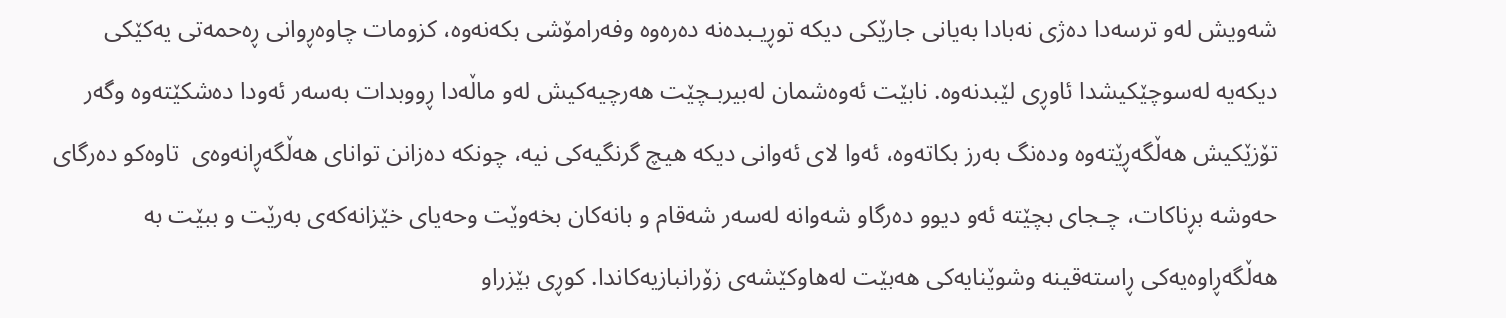شه‌ویش له‌و ترسه‌دا ده‌ژی نه‌بادا به‌یانی جارێكی دیكه‌ توڕیـبده‌نه‌ ده‌ره‌وه ‌وفه‌رامۆشی بكه‌نه‌وه‌، كزومات چاوه‌ڕوانی ڕه‌حمه‌تی یه‌كێكی دیكه‌یه‌ له‌سوچێكیشدا ئاوڕی لێبدنه‌وه‌. نابێت ئه‌وه‌شمان له‌بیربـچێت هه‌رچیه‌كیش له‌و ماڵه‌دا ڕووبدات به‌سه‌ر ئه‌ودا ده‌شكێته‌وه‌ وگه‌ر تۆزێكیش هه‌ڵگه‌ڕێته‌وه‌ وده‌نگ به‌رز بكاته‌وه‌، ئه‌وا لای ئه‌وانی دیكه‌ هیچ گرنگیه‌كی نیه‌، چونكه‌ ده‌زانن توانای هه‌ڵگه‌ڕانه‌وه‌ی  تاوه‌كو ده‌رگای حه‌وشه‌ بڕناكات، چـجای بچێته‌ ئه‌و دیوو ده‌رگاو شه‌وانه‌ له‌سه‌ر شه‌قام و بانه‌كان بخه‌وێت وحه‌یای خێزانه‌كه‌ی به‌رێت و ببێت به‌ هه‌ڵگه‌ڕاوه‌یه‌كی ڕاسته‌قینه‌ وشوێنایه‌كی هه‌بێت له‌هاوكێشه‌ی زۆرانبازیه‌كاندا. كوڕی بێزراو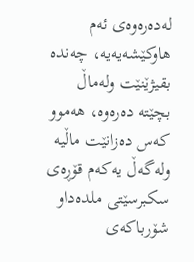له‌ده‌ره‌وه‌ی ئه‌م هاوكێشه‌یه‌یه‌، چه‌نده‌ بقیژێنێت وله‌ماڵ بچێته‌ ده‌ره‌وه‌، هه‌موو كه‌س ده‌زانێت ماڵیه‌ وله‌گه‌ڵ یه‌كه‌م قۆڕه‌ی سكبرسێتی ملده‌داو شۆرباكه‌ی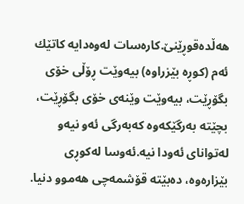هه‌ڵده‌قوڕێنێ.كاره‌سات له‌وه‌دایه‌ كاتێك ئه‌م (كوڕه‌ بێزراوه‌) بیه‌وێت ڕۆڵی خۆی بگۆڕێت، بیه‌وێت وێنه‌ی خۆی بگۆڕێت، بچێته‌ به‌رگێكه‌وه‌ كه‌به‌رگی ئه‌و نیه‌و له‌توانای ئه‌ودا نیه‌.ئه‌وسا له‌كوڕی بێزاره‌وه‌، ده‌بێته‌ قۆشمه‌چی هه‌موو دنیا.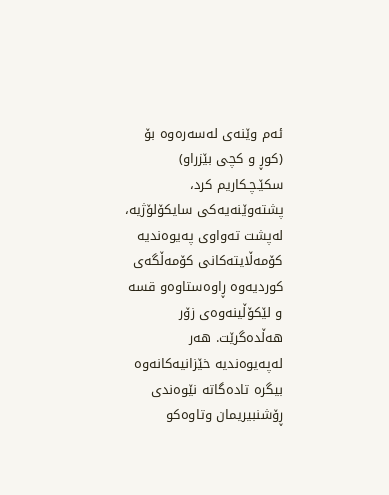ئه‌م وێنه‌ی له‌سه‌ره‌وه‌ بۆ (كوڕ و كچی بێزراو) سكێـچـكاریم كرد، پشته‌وێنه‌یه‌كی سایكۆلۆژیه‌، له‌پشت ته‌واوی په‌یوه‌ندیه‌‌ كۆمه‌ڵایته‌كانی كۆمه‌ڵگه‌ی كوردیه‌وه‌ ڕاوه‌ستاوه‌و قسه‌ و لێكۆڵینه‌وه‌ی زۆر هه‌ڵده‌گرێت. هه‌ر له‌په‌یوه‌ندیه‌ خێزانیه‌كانه‌وه‌ بیگره‌ تاده‌گاته‌ نێوه‌ندی ڕۆشنبیریمان وتاوه‌كو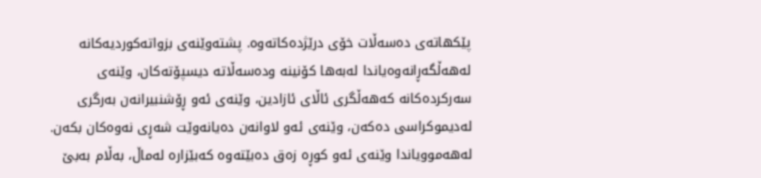پێكهاته‌ی ده‌سه‌ڵات خۆی درێژده‌كاته‌وه‌. پشته‌وێنه‌ی بزواته‌كوردیه‌كانه‌ له‌هه‌ڵگه‌ڕانه‌وه‌یاندا له‌به‌ها كۆنینه‌ وده‌سه‌ڵاته‌ دیسپۆته‌كان، وێنه‌ی سه‌ركرده‌كانه‌ كه‌هه‌ڵگری ئاڵای ئازادین، وێنه‌ی ئه‌و ڕۆشنبیرانه‌ن به‌رگری له‌دیموكراسی ده‌كه‌ن، وێنه‌ی ئه‌و لاوانه‌ن ده‌یانه‌وێت شه‌ڕی نه‌وه‌كان بكه‌ن. له‌هه‌موویاندا وێنه‌ی ئه‌و كوڕه‌ زه‌ق ده‌بێته‌وه‌ كه‌بێزاره‌ له‌ماڵ، به‌ڵام به‌بێ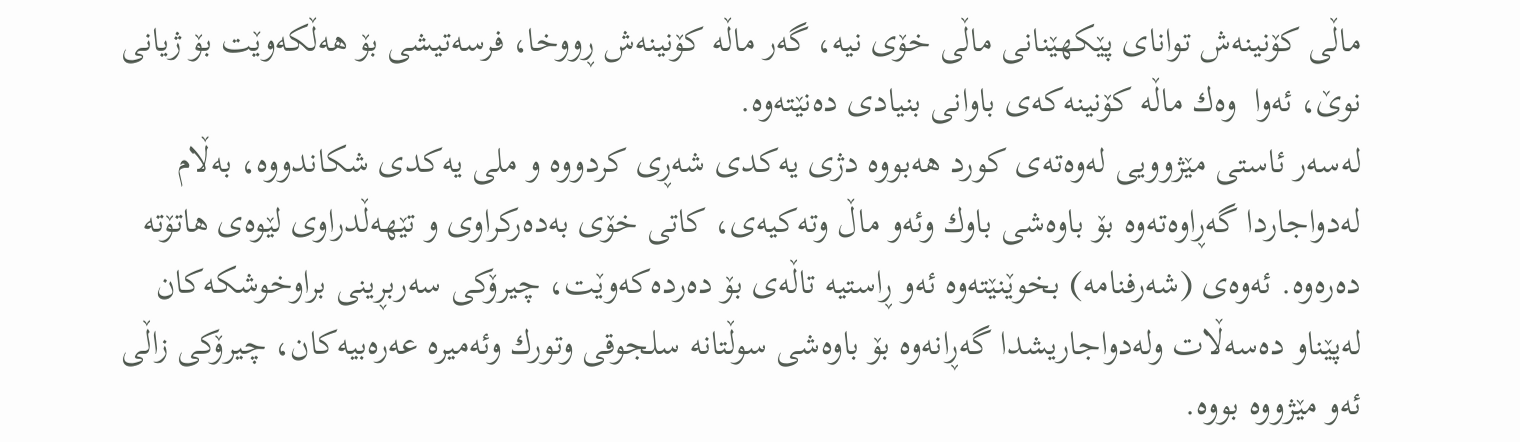ماڵی كۆنینه‌ش توانای پێكهێنانی ماڵی خۆی نیه‌، گه‌ر ماڵه‌ كۆنینه‌ش ڕووخا، فرسه‌تیشی بۆ هه‌ڵكه‌وێت بۆ ژیانی  نوێ، ئه‌وا  وه‌ك ماڵه‌ كۆنینه‌كه‌ی باوانی بنیادی ده‌نێته‌وه‌.
له‌سه‌ر ئاستی مێژوویی له‌وه‌ته‌ی كورد هه‌بووه‌ دژی یه‌كدی شه‌ڕی كردووه‌ و ملی یه‌كدی شكاندووه‌، به‌ڵام له‌دواجاردا گه‌ڕاوه‌ته‌وه‌ بۆ باوه‌شی باوك وئه‌و ماڵ وته‌كیه‌ی، كاتی خۆی به‌ده‌ركراوی و تێهه‌ڵدراوی لێوه‌ی هاتۆته‌ ده‌ره‌وه‌. ئه‌وه‌ی (شه‌رفنامه‌) بخوێنێته‌وه‌ ئه‌و ڕاستیه‌ تاڵه‌ی بۆ ده‌رده‌كه‌وێت، چیرۆكی سه‌ربڕینی براوخوشكه‌كان له‌پێناو ده‌سه‌ڵات وله‌دواجاریشدا گه‌ڕانه‌وه‌ بۆ باوه‌شی سوڵتانه‌ سلجوقی وتورك وئه‌میره‌ عه‌ره‌بیه‌كان، چیرۆكی زاڵی ئه‌و مێژووه‌ بووه‌.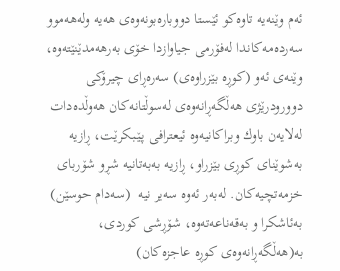ئه‌م وێنه‌یه‌ تاوه‌كو ئێستا دووباره‌بونه‌وه‌ی هه‌یه‌ وله‌هه‌موو سه‌رده‌مه‌كاندا له‌فۆرمی جیاوازدا خۆی به‌رهه‌مدێنێته‌وه‌، وێنه‌ی ئه‌و (كوڕه‌ بێزراوه‌ی) سه‌ره‌ڕای چیرۆكی دوورودرێژی هه‌ڵگه‌ڕانه‌وه‌ی له‌سوڵتانه‌كان هه‌وڵده‌دات له‌لایه‌ن باوك وبراكانیه‌وه‌ ئیعترافی پـێـبكرێت، ڕازیە به‌شوێنای كوڕی بێزراو، ڕازیە بەبه‌تانیه‌ شڕو شۆربای خزمه‌تچیه‌كان. له‌به‌ر ئه‌وه‌ سه‌یر نیه‌  (سه‌دام حوسێن) به‌ئاشكرا و به‌قه‌ناعه‌ته‌وه‌، شۆڕشی كوردی، به‌(هه‌ڵگه‌ڕانه‌وه‌ی كوڕه‌ عاجزه‌كان)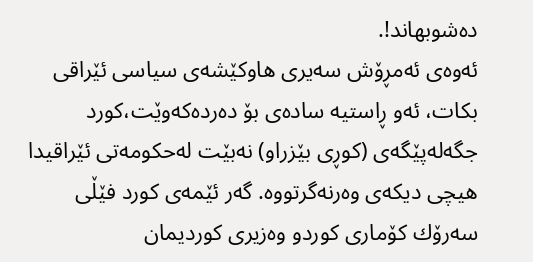ده‌شوبهاند!.
ئه‌وه‌ی ئه‌مڕۆش سه‌یری هاوكێشه‌ی سیاسی ئێراقی بكات، ئه‌و ڕاستیه‌ ساده‌ی بۆ ده‌رده‌كه‌وێت،كورد جگه‌له‌پێگه‌ی (كوڕی بێزراو) نه‌بێت له‌حكومه‌تی ئێراقیدا هیچی دیكه‌ی وه‌رنه‌گرتووه‌. گه‌ر ئێمه‌ی كورد فێڵی سه‌رۆك كۆماری كوردو وه‌زیری كوردیمان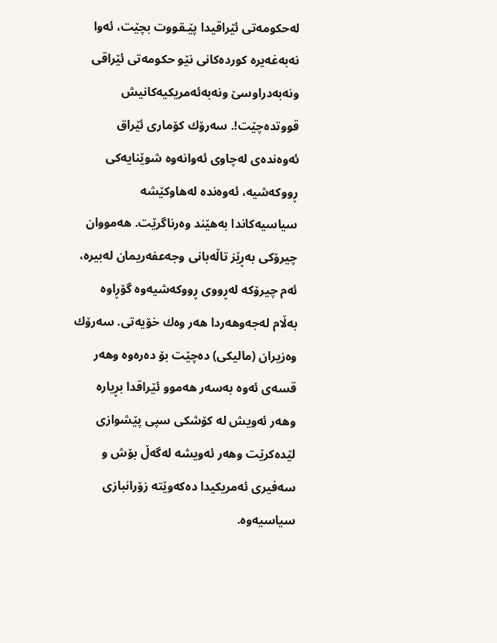له‌حكومه‌تی ئێراقیدا پێـقووت بچێت، ئه‌وا نه‌به‌غه‌یره‌ كورده‌كانی نێو حكومه‌تی ئێراقی ونه‌به‌دراوسێ ونه‌به‌ئه‌مریكیه‌كانیش  قووتده‌چێت!. سه‌رۆك كۆماری ئێراق ئه‌وه‌نده‌ی له‌چاوی ئه‌وانه‌وه‌ شوێنایه‌كی ڕووكه‌شیه‌، ئه‌وه‌نده‌ له‌هاوكێشه‌ سیاسیه‌كاندا به‌هێند وه‌رناگرێت. هه‌مووان چیرۆكی به‌ڕێز تاڵه‌بانی وجه‌عفه‌ریمان له‌بیره‌، ئه‌م چیرۆكه‌ له‌ڕووی ڕووكه‌شیه‌وه‌ گۆڕاوه‌ به‌ڵام له‌جه‌وهه‌ردا هه‌ر وه‌ك خۆیه‌تی. سه‌رۆك وه‌زیران (مالیكی) ده‌چێت بۆ ده‌ره‌وه‌ وهه‌ر قسه‌ی ئه‌وه‌ به‌سه‌ر هه‌موو ئێراقدا بڕیاره‌ وهه‌ر ئه‌ویش له‌ كۆشكی سپی پێشوازی لێده‌كرێت وهه‌ر ئه‌ویشه‌ له‌گه‌ڵ بۆش و سه‌فیری ئه‌مریكیدا ده‌كه‌وێته‌ زۆرانبازی سیاسیه‌وه‌.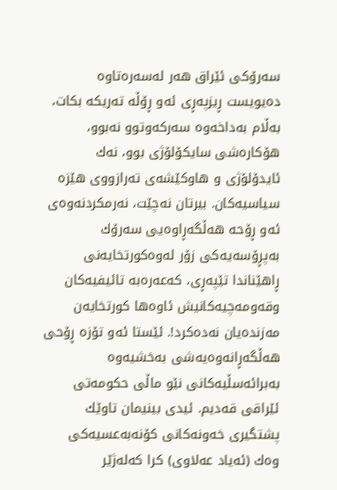سه‌رۆكی ئێراق هه‌ر له‌سه‌ره‌تاوه‌ ده‌یویست ڕیزپه‌ڕی ئه‌و ڕۆڵه‌ ته‌ریكه‌ بكات، به‌ڵام به‌داخه‌وه‌ سه‌ركه‌وتوو نه‌بوو، هۆكاره‌شی سایكۆلۆژی بوو، نه‌ك ئایدۆلۆژی و هاوكێشه‌ی ته‌رازووی هێزه‌ سیاسیه‌كان. بیرتان نه‌چێت، نه‌رمكردنه‌وه‌ی ئه‌و ڕۆحه‌ هه‌ڵگه‌ڕاوه‌یی سه‌رۆك  به‌پڕۆسه‌یه‌كی زۆر له‌وه‌كورتخایه‌نی ڕاهێناندا تێپه‌ڕی، كه‌عه‌ره‌به‌ تائیفیه‌كان وقه‌ومه‌چیه‌كانیش ئاوه‌ها كورتخایه‌ن مه‌زنده‌یان نه‌ده‌كرد!. ئێستا ئه‌و تۆزه‌ ڕۆحی هه‌ڵگه‌ڕانه‌وه‌یه‌شی به‌خشیه‌وه‌ به‌برائه‌سڵیه‌كانی نێو ماڵی حكومه‌تی ئێراقی قه‌دیم. ئیدی بینیمان تاوێك پشتگیری خه‌ونه‌كانی كۆنه‌به‌عسیه‌كی وه‌ك (ئه‌یاد عه‌لاوی) كرا كه‌له‌ژێر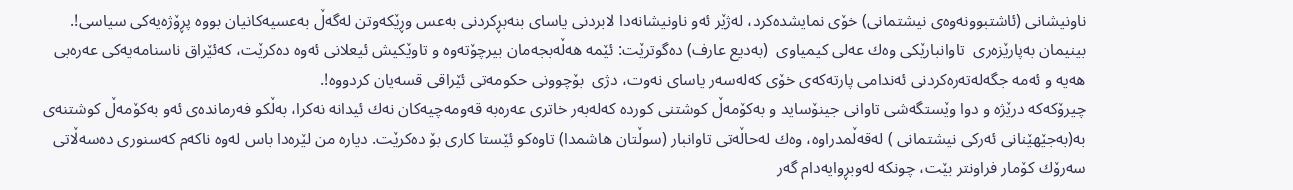ناونیشانی (ئاشتبوونه‌وه‌ی نیشتمانی) خۆی نمایشده‌كرد، له‌ژێر ئه‌و ناونیشانه‌دا لابردنی یاسای بنه‌بڕكردنی به‌عس وڕێكه‌وتن له‌گه‌ڵ به‌عسیه‌كانیان بووه‌ پڕۆژه‌یه‌كی سیاسی!. بینیمان به‌پارێزه‌ری  تاوانبارێكی وه‌ك عه‌لی كیمیاوی  (به‌دیع عارف) ده‌گوترێت: ئێمه‌ هه‌ڵه‌بجه‌مان بیرچۆته‌وه‌ و تاوێكیش ئیعلانی ئه‌وه‌ ده‌كرێت، كه‌ئێراق ناسنامه‌یه‌كی عه‌ره‌بی هه‌یه‌ و ئه‌مه‌ جگه‌له‌ته‌ره‌كردنی ئه‌ندامی پارته‌كه‌ی خۆی كه‌له‌سه‌ر یاسای نه‌وت، دژی  بۆچوونی حكومه‌تی ئێراقی قسه‌یان كردووه‌!.
چیرۆكه‌كه‌ درێژه‌ و دوا وێستگه‌شی تاوانی جینۆساید و به‌كۆمه‌ڵ كوشتنی كورده‌ كه‌له‌به‌ر خاتری عه‌ره‌به‌ قه‌ومه‌چیه‌كان نه‌ك ئیدانه‌ نه‌كرا، به‌ڵكو فه‌رمانده‌ی ئه‌و به‌كۆمه‌ڵ كوشتنه‌ی به‌(به‌جێهێنانی ئه‌ركی نیشتمانی ) له‌قه‌ڵمدراوه‌، وه‌ك له‌حاڵه‌تی تاوانبار (سوڵتان هاشمدا) تاوه‌كو ئێستا كاری بۆ ده‌كرێت. دیاره‌ من لێره‌دا باس له‌وه‌ ناكه‌م كه‌سنوری ده‌سه‌ڵاتی سه‌رۆك كۆمار فراونتر بێت، چونكه‌ له‌وبڕوایه‌دام گه‌ر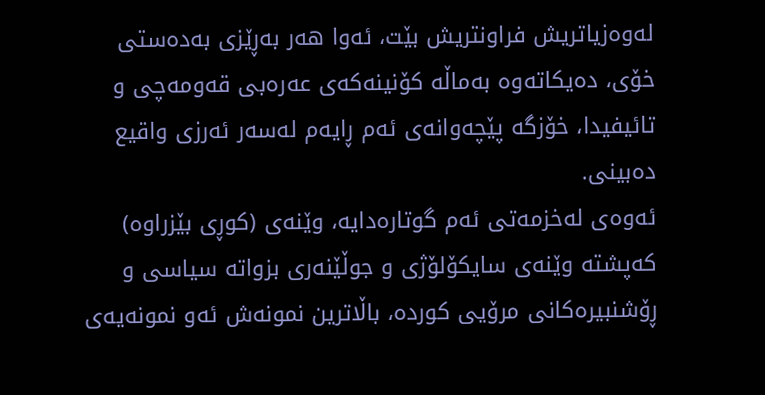له‌وه‌زیاتریش فراونتریش بێت، ئه‌وا هه‌ر به‌ڕێزی به‌ده‌ستی خۆی، ده‌یكاته‌وه‌ به‌ماڵه‌ كۆنینه‌كه‌ی عه‌ره‌بی قه‌ومه‌چی و تائیفیدا، خۆزگه‌ پێچه‌وانه‌ی ئه‌م ڕایه‌م له‌سه‌ر ئه‌رزی واقیع ده‌بینی.
ئه‌وه‌ی له‌خزمه‌تی ئه‌م گوتاره‌دایه‌، وێنه‌ی (كوڕی بێزراوه‌) كه‌پشته‌ وێنه‌ی سایكۆلۆژی و جوڵێنه‌ری بزواته‌ سیاسی و ڕۆشنبیره‌كانی مرۆیی كورده‌، باڵاترین نمونه‌ش ئه‌و نمونه‌یه‌ی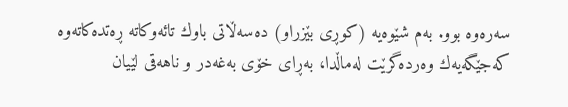سه‌ره‌وه‌ بوو. بەم شێوەیە (كوڕی بێزراو) ده‌سه‌ڵاتی باوك تائه‌وكاته‌ ڕه‌تده‌كاته‌وه‌ كه‌جێگه‌یه‌ك وه‌رده‌گرێت له‌ماڵدا، به‌ڕای خۆی به‌غه‌در و ناهه‌قی لێیان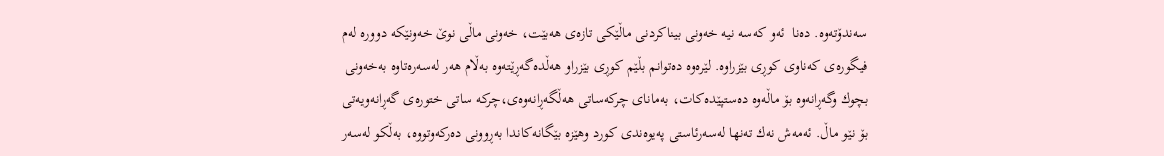سه‌ندۆته‌وه‌. ده‌نا  ئه‌و كه‌سه‌ نیه‌ خه‌ونی بیناكردنی ماڵێكی تازه‌ی هه‌بێت، خه‌ونی ماڵی نوێ خه‌ونێكه‌ دووره‌ له‌م فیگوره‌ی كه‌ناوی كوڕی بێزراوه‌. لێره‌وه‌ ده‌توانم بڵێم كوڕی بێزراو هه‌ڵده‌گه‌ڕێته‌وه‌ به‌ڵام هه‌ر له‌سه‌ره‌تاوه‌ به‌خه‌ونی بچوك وگه‌ڕانه‌وه‌ بۆ ماڵه‌وه‌ ده‌ستپێده‌كات، به‌مانای چركه‌ساتی هه‌ڵگه‌ڕانه‌وه‌ی،چركه‌ ساتی ختوره‌ی گه‌ڕانه‌ویه‌تی بۆ نێو ماڵ. ئه‌مه‌ش نه‌ك ته‌نها له‌سه‌رئاستی په‌یوه‌ندی كورد وهێزه‌ بێگانه‌كاندا به‌ڕوونی ده‌ركه‌وتووه‌، به‌ڵكو له‌سه‌ر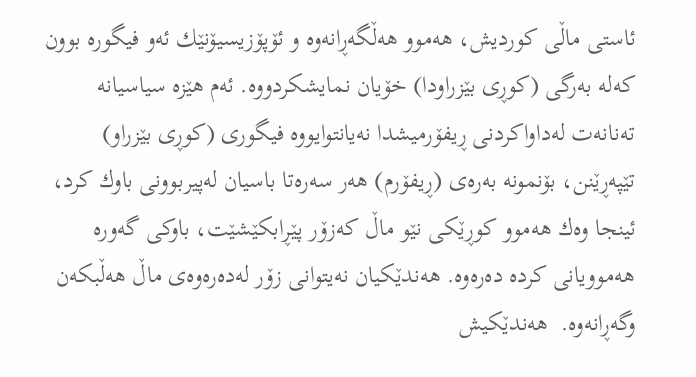ئاستی ماڵی كوردیش، هه‌موو هه‌ڵگه‌ڕانه‌وه‌ و ئۆپۆزیسیۆنێك ئه‌و فیگوره‌ بوون كه‌له‌ به‌رگی (كوڕی بێزراودا) خۆیان نمایشكردووه‌. ئه‌م هێزه‌ سیاسیانه‌ ته‌نانه‌ت له‌داواكردنی ڕیفۆرمیشدا نه‌یانتوایووه‌ فیگوری (كوڕی بێزراو) تێپه‌ڕێنن، بۆنمونە به‌ره‌ی (ڕیفۆرم) هه‌ر سه‌ره‌تا باسیان له‌پیربوونی باوك كرد، ئینجا وه‌ك هه‌موو كوڕێكی نێو ماڵ كه‌زۆر پێـڕابكێشێت، باوكی گه‌وره‌ هه‌موویانی كرده‌ ده‌ره‌وه‌. هه‌ندێكیان نه‌یتوانی زۆر له‌ده‌ره‌وه‌ی ماڵ هه‌ڵبكه‌ن وگه‌ڕانه‌وه‌.  هه‌ندێكیش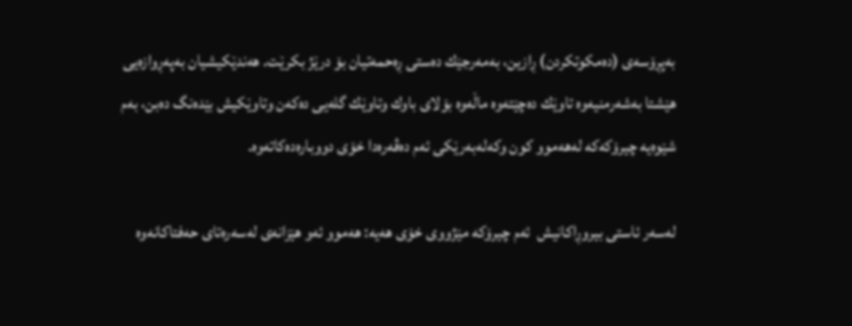به‌پڕۆسه‌ی (ده‌مكوتكردن) ڕازین، به‌مه‌رجێك ده‌ستی ڕه‌حمه‌تیان بۆ درێژ بكرێت. هه‌ندێكیشیان به‌په‌ڕوازه‌یی هێشتا به‌شه‌رمنیه‌وه‌ تاوێك ده‌چێته‌وه‌ ماڵه‌وه‌ بۆلای باوك وتاوێك گله‌یی ده‌كه‌ن وتاوێكیش بێده‌نگ ده‌بن، به‌م شێوه‌یه‌ چیرۆكه‌كه‌ له‌هه‌موو كون وكه‌له‌به‌رێكی ئه‌م ده‌ڤه‌ره‌دا خۆی دووباره‌ده‌كاته‌وه‌.

لەسەر ئاستی بیروڕاکانیش  ئەم چیرۆکە مێژووی خۆی هەیە: هه‌موو ئه‌و هێزانه‌ی له‌سه‌ره‌تای حه‌فتاكانه‌وه‌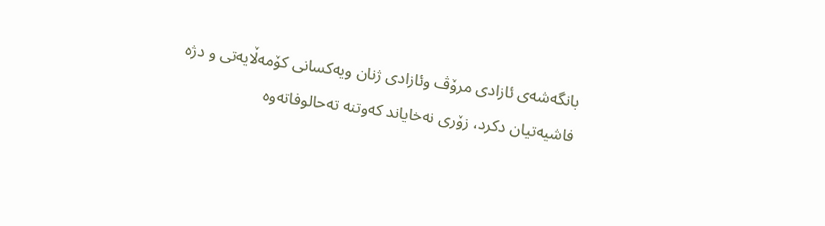بانگه‌شه‌ی ئازادی مرۆڤ وئازادی ژنان ویه‌كسانی كۆمه‌ڵایه‌تی و دژه‌ فاشیه‌تیان دكرد، زۆری نه‌خایاند كه‌وتنه‌ ته‌حالوفاته‌وه‌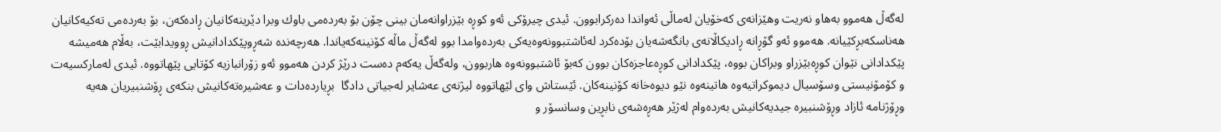له‌گه‌ڵ هه‌موو به‌هاو نه‌ریت وهێزانه‌ی كه‌خۆیان له‌ماڵی ئه‌واندا ده‌ركرابوون. ئیدی چیرۆكی ئه‌و كوڕه‌ بێزراوانه‌مان بینی چۆن بۆ به‌رده‌می باوك وبرا دێرینه‌كانیان ڕاده‌كه‌ن، بۆ به‌رده‌می ته‌كیه‌كانیان هه‌ناسكه‌بڕكێیانه‌. هه‌موو ئه‌و گۆڕانه‌ ڕادیكاڵانه‌ی بانگه‌شه‌یان بۆده‌كرد له‌ئاشتبوونه‌وه‌یه‌كی به‌رده‌وامدا بوو له‌گه‌ڵ ماڵه‌ كۆنینه‌كه‌یاندا. هه‌رچه‌نده‌ شه‌ڕوپێكدادانیش ڕوویدابێت، به‌ڵام هه‌میشه‌ پێكدادانی نێوان كوڕه‌بێزراو وبراكان بووه‌، پێكدادانی كوڕه‌عاجزه‌كان بوون كه‌بۆ ئاشتبوونه‌وه‌ هاربوون، وله‌گه‌ڵ یه‌كه‌م ده‌ست درێژ كردن هه‌موو ئه‌و زۆرانبازیه‌ كۆتایی پێهاتووە. ئیدی له‌ماركسیه‌ت و كۆمۆنیستی وسۆسیال دیموكراتیه‌وه‌ هاتینه‌وه‌ نێو دیوه‌خانه‌ كۆنینه‌كان. ئێستاش وای لێهاتووه‌ لیژنه‌ی عه‌شایر له‌جیاتی دادگا  بڕیارده‌دات و عه‌شیره‌ته‌كانیش بنكه‌ی ڕۆشنبیریان هه‌یه‌ وڕۆژنامه‌ ئازاد وڕۆشنبیره‌ جیدیه‌كانیش به‌رده‌وام له‌ژێر هه‌ڕه‌شه‌ی نابڕین وسانسۆر و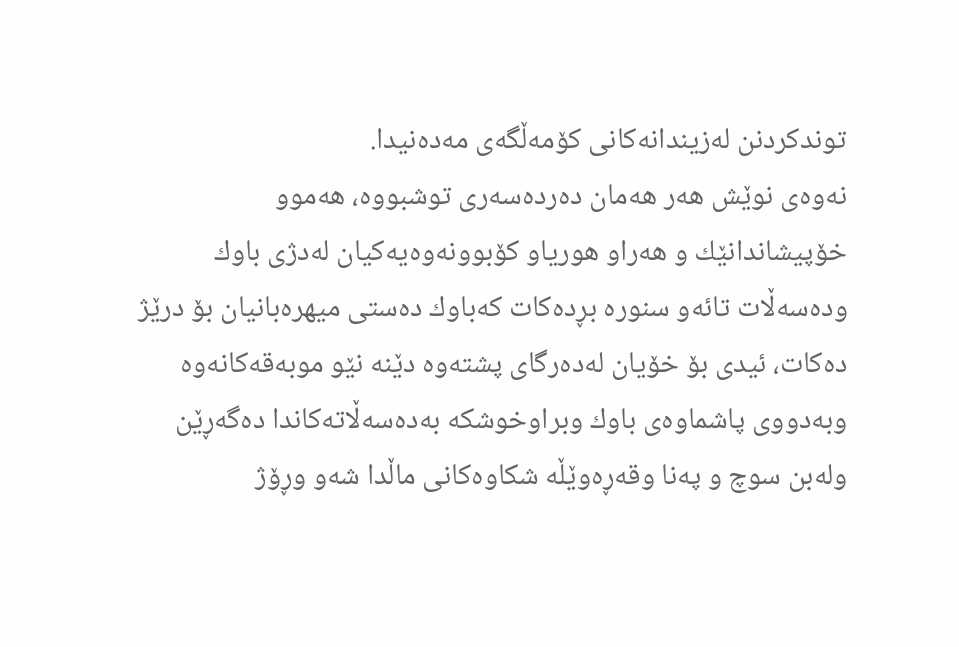توندكردنن له‌زیندانه‌كانی كۆمه‌ڵگه‌ی مه‌ده‌نیدا.
نه‌وه‌ی نوێش هه‌ر هه‌مان ده‌رده‌سه‌ری توشبووه‌، هه‌موو خۆپیشاندانێك و هه‌راو هوریاو كۆبوونه‌وه‌یه‌كیان له‌دژی باوك وده‌سه‌ڵات تائه‌و سنوره‌ بڕده‌كات كه‌باوك ده‌ستی میهره‌بانیان بۆ درێژ ده‌كات، ئیدی بۆ خۆیان له‌ده‌رگای پشته‌وه‌ دێنه‌ نێو موبه‌قه‌كانه‌وه‌ وبه‌دووی پاشماوه‌ی باوك وبراوخوشكه‌ به‌ده‌سه‌ڵاته‌كاندا ده‌گه‌ڕێن وله‌بن سوچ و په‌نا وقه‌ڕه‌وێڵه‌ شكاوه‌كانی ماڵدا شه‌و وڕۆژ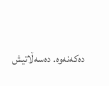ده‌كه‌نه‌وه‌. ده‌سه‌ڵاتیش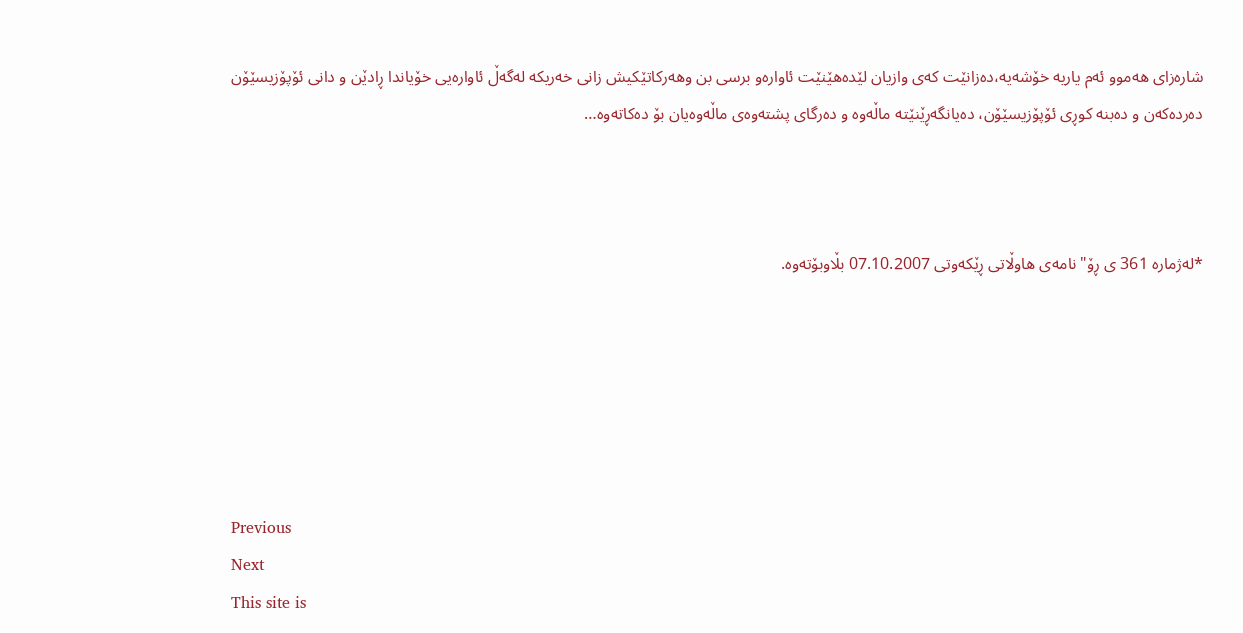شاره‌زای هه‌موو ئه‌م یاریه‌ خۆشه‌یه‌،ده‌زانێت كه‌ی وازیان لێده‌هێنێت ئاواره‌و برسی بن وهه‌ركاتێكیش زانی خه‌ریكه‌ له‌گه‌ڵ ئاواره‌یی خۆیاندا ڕادێن و دانی ئۆپۆزیسێۆن ده‌رده‌كه‌ن و ده‌بنه‌ كوڕی ئۆپۆزیسێۆن، ده‌یانگه‌ڕێنێته‌ ماڵه‌وه‌ و ده‌رگای پشته‌وه‌ی ماڵه‌وه‌یان بۆ ده‌كاته‌وه‌…



*لەژمارە 361 ی ڕۆ"نامەی هاوڵاتی ڕێکەوتی 07.10.2007 بڵاوبۆتەوە.






Previous
Next
This site is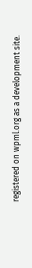registered on wpml.org as a development site.